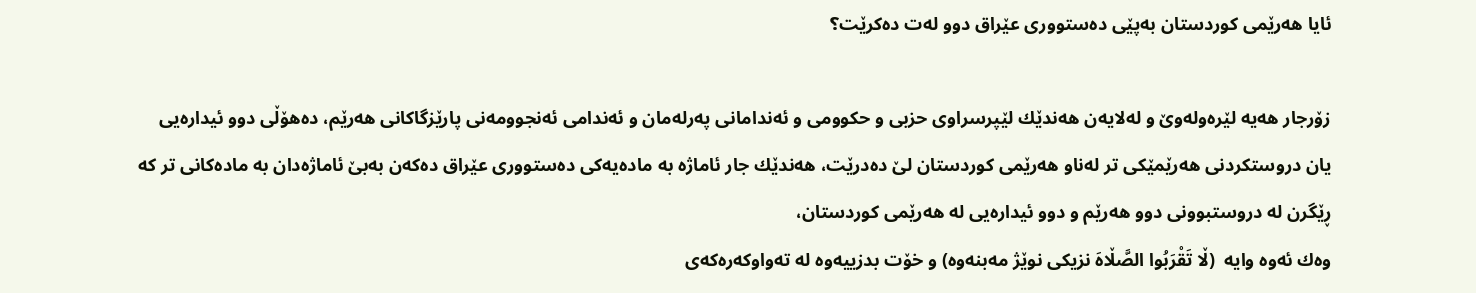ئایا هه‌رێمی كوردستان به‌پێی ده‌ستووری عێراق دوو له‌ت ده‌كرێت؟

زۆرجار هه‌یه‌ لێره‌وله‌وێ و له‌لایه‌ن هه‌ندێك لێپرسراوی حزبی و حكوومی و ئه‌ندامانی په‌رله‌مان و ئه‌ندامی ئه‌نجوومه‌نی پارێزگاكانی هه‌رێم، ده‌هۆڵی دوو ئیداره‌یی یان دروستكردنی هه‌رێمێكی تر له‌ناو هه‌رێمی كوردستان لێ ده‌درێت، هه‌ندێك جار ئاماژه‌ به‌ ماده‌یه‌كی ده‌ستووری عێراق ده‌كه‌ن به‌بێ ئاماژه‌دان به‌ ماده‌كانی تر كه‌ ڕێگرن له‌ دروستبوونی دوو هه‌رێم و دوو ئیداره‌یی له‌ هه‌رێمی كوردستان،
وه‌ك ئه‌وه‌ وایه‌  (ڵا تَقْرَبُوا الصَّڵاه‌َ نزیكی نوێژ مه‌بنه‌وه‌) و خۆت بدزییه‌وه‌ له‌ ته‌واوكه‌ره‌كه‌ی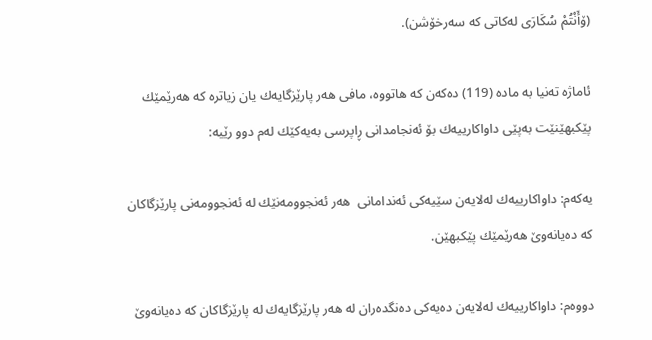(ۆأَنْتُمْ سُكَارَی له‌كاتی كه‌ سه‌رخۆشن).

ئاماژه‌ ته‌نیا به‌ ماده‌ (119) ده‌كه‌ن كه‌ هاتووه‌، مافی هه‌ر پارێزگایه‌ك یان زیاتره‌ كه‌ هه‌رێمێك پێكبهێنێت به‌پێی داواكارییه‌ك بۆ ئه‌نجامدانی ڕاپرسی به‌یه‌كێك له‌م دوو رێیه‌:

یه‌كه‌م: داواكارییه‌ك له‌لایه‌ن سێیه‌كی ئه‌ندامانی  هه‌ر ئه‌نجوومه‌نێك له‌ ئه‌نجوومه‌نی پارێزگاكان كه‌ ده‌یانه‌وێ هه‌رێمێك پێكبهێن.

دووه‌م: داواكارییه‌ك له‌لایه‌ن ده‌یه‌كی ده‌نگده‌ران له‌ هه‌ر پارێزگایه‌ك له‌ پارێزگاكان كه‌ ده‌یانه‌وێ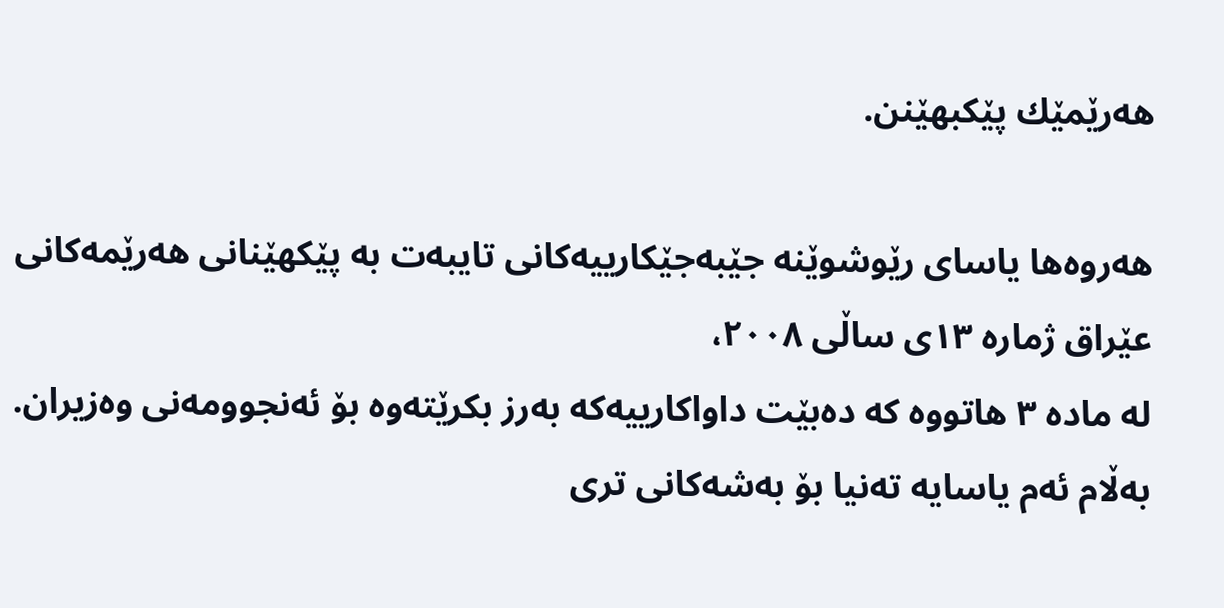هه‌رێمێك پێكبهێنن.

هه‌روه‌ها یاسای رێوشوێنه‌ جێبه‌جێكارییه‌كانی تایبه‌ت به‌ پێكهێنانی هه‌رێمه‌كانی عێراق ژماره‌ ١٣ی ساڵی ٢٠٠٨،
له‌ ماده‌ ٣ هاتووه‌ كه‌ ده‌بێت داواكارییه‌كه‌ به‌رز بكرێته‌وه‌ بۆ ئه‌نجوومه‌نی وه‌زیران. به‌ڵام ئه‌م یاسایه‌ ته‌نیا بۆ به‌شه‌كانی تری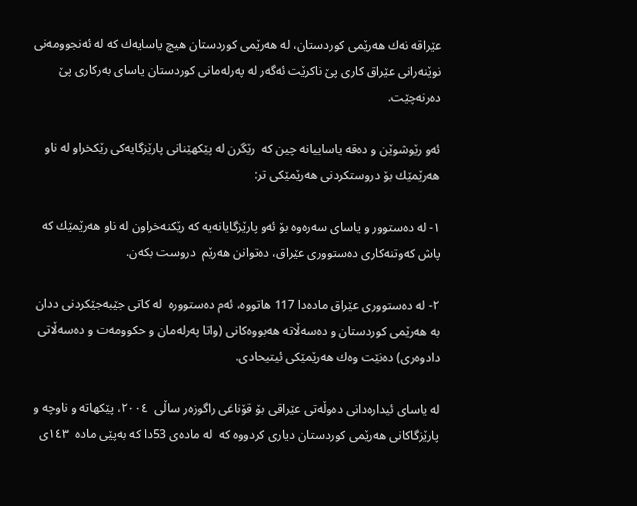عێراقه‌ نه‌ك هه‌رێمی كوردستان، له‌ هه‌رێمی كوردستان هیچ یاسایه‌ك كه‌ له‌ ئه‌نجوومه‌نی نوێنه‌رانی عێراق كاری پێ ناكرێت ئه‌گه‌ر له‌ په‌رله‌مانی كوردستان یاسای به‌ركاری پێ ده‌رنه‌چێت.

ئه‌و رێوشوێن و ده‌قه‌ یاساییانه‌ چین كه‌  رێگرن له‌ پێكهێنانی پارێزگایه‌كی رێكخراو له‌ ناو هه‌رێمێك بۆ دروستكردنی هه‌رێمێكی تر:

١- له‌ ده‌ستوور و یاسای سه‌ره‌وه‌ بۆ ئه‌و پارێزگایانه‌یه‌ كه‌ رێكنه‌خراون له‌ ناو هه‌رێمێك كه‌ پاش كه‌وتنه‌كاری ده‌ستووری عێراق، ده‌توانن هه‌رێم  دروست بكه‌ن.

٢- له‌ ده‌ستووری عێراق ماده‌دا 117 هاتووه‌، ئه‌م ده‌ستووره‌  له‌ كاتی جێبه‌جێكردنی ددان به‌ هه‌رێمی كوردستان و ده‌سه‌ڵاته‌ هه‌بووه‌كانی (واتا په‌رله‌مان و حكوومه‌ت و ده‌سه‌ڵاتی دادوه‌ری) ده‌نێت وه‌ك هه‌رێمێكی ئیتیحادی.

له‌ یاسای ئیداره‌دانی ده‌وڵه‌تی عێراقی بۆ قۆناغی راگوزه‌ر ساڵی  ٢٠٠٤، پێكهاته‌ و ناوچه‌ و پارێزگاكانی هه‌رێمی كوردستان دیاری كردووه‌ كه‌  له‌ ماده‌ی 53دا كه‌ به‌پێی ماده‌  ١٤٣ی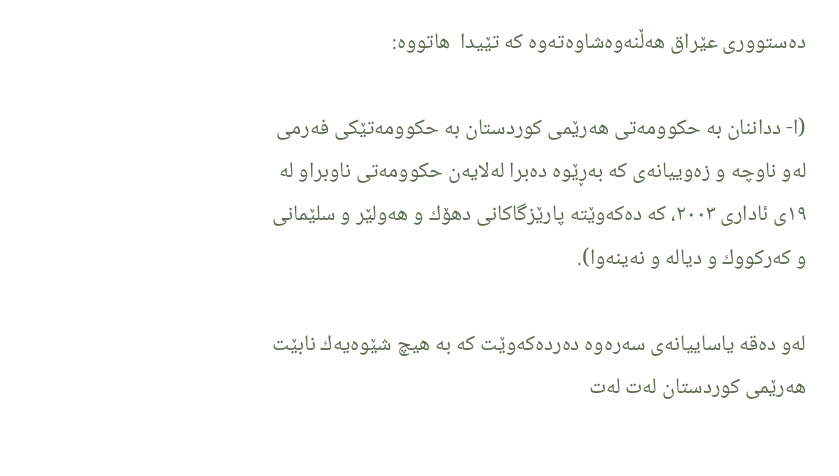ده‌ستووری عێراق هه‌ڵنه‌وه‌شاوه‌ته‌وه‌ كه‌ تێیدا  هاتووه‌:

(ا- دداننان به‌ حكوومه‌تی هه‌رێمی كوردستان به‌ حكوومه‌تێكی فه‌رمی له‌و ناوچه‌ و زه‌وییانه‌ی كه‌ به‌ڕێوه‌ ده‌برا له‌لایه‌ن حكوومه‌تی ناوبراو له‌ ١٩ی ئاداری ٢٠٠٣، كه‌ ده‌كه‌وێته‌ پارێزگاكانی دهۆك و هه‌ولێر و سلێمانی و كه‌ركووك و دیاله‌ و نه‌ینه‌وا).

له‌و ده‌قه‌ یاساییانه‌ی سه‌ره‌وه‌ ده‌رده‌كه‌وێت كه‌ به‌ هیچ شێوه‌یه‌ك نابێت هه‌رێمی كوردستان له‌ت له‌ت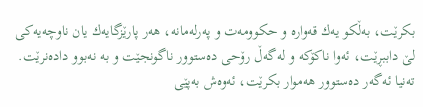بكرێت، به‌ڵكو یه‌ك قه‌واره‌ و حكوومه‌ت و په‌رله‌مانه‌، هه‌ر پارێزگایه‌ك یان ناوچه‌یه‌كی لێ داببڕێت، ئه‌وا ناكۆكه‌ و له‌گه‌ڵ رۆحی ده‌ستوور ناگونجێت و به‌ نه‌بوو داده‌نرێت. ته‌نیا ئه‌گه‌ر ده‌ستوور هه‌موار بكرێت، ئه‌وه‌ش به‌پێی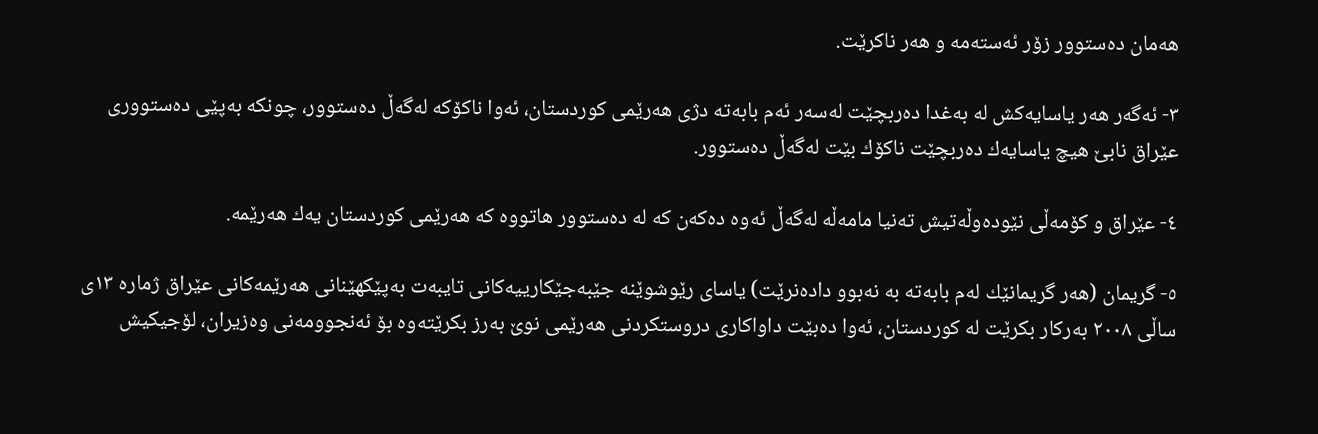هه‌مان ده‌ستوور زۆر ئه‌سته‌مه‌ و هه‌ر ناكرێت.

٣- ئه‌گه‌ر هه‌ر یاسایه‌كش له‌ به‌غدا ده‌ربچێت له‌سه‌ر ئه‌م بابه‌ته‌ دژی هه‌رێمی كوردستان، ئه‌وا ناكۆكه‌ له‌گه‌ڵ ده‌ستوور، چونكه‌ به‌پێی ده‌ستووری عێراق نابێ هیچ یاسایه‌ك ده‌ربچێت ناكۆك بێت له‌گه‌ڵ ده‌ستوور.

٤- عێراق و كۆمه‌ڵی نێوده‌وڵه‌تیش ته‌نیا مامه‌ڵه‌ له‌گه‌ڵ ئه‌وه‌ ده‌كه‌ن كه‌ له‌ ده‌ستوور هاتووه‌ كه‌ هه‌رێمی كوردستان یه‌ك هه‌رێمه‌.

٥- گریمان (هه‌ر گریمانێك له‌م بابه‌ته‌ به‌ نه‌بوو داده‌نرێت) یاسای رێوشوێنه‌ جێبه‌جێكارییه‌كانی تایبه‌ت به‌پێكهێنانی هه‌رێمه‌كانی عێراق ژماره‌ ١٣ی ساڵی ٢٠٠٨ به‌ركار بكرێت له‌ كوردستان، ئه‌وا ده‌بێت داواكاری دروستكردنی هه‌رێمی نوێ به‌رز بكرێته‌وه‌ بۆ ئه‌نجوومه‌نی وه‌زیران، لۆجیكیش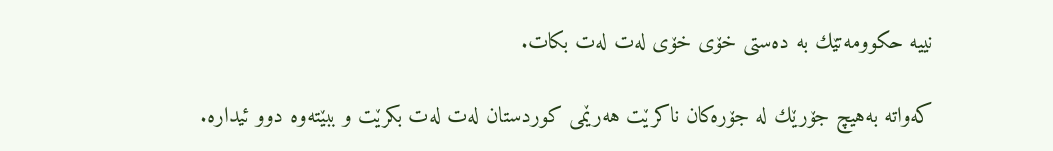نییه‌ حكوومه‌تێك به‌ ده‌ستی خۆی خۆی له‌ت له‌ت بكات.

كه‌واته‌ به‌هیچ جۆرێك له‌ جۆره‌كان ناكرێت هه‌رێمی كوردستان له‌ت له‌ت بكرێت و ببێته‌وه‌ دوو ئیداره‌.